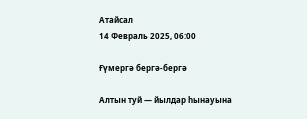Атайсал
14 Февраль 2025, 06:00

Ғүмергә бергә-бергә

Алтын туй — йылдар һынауына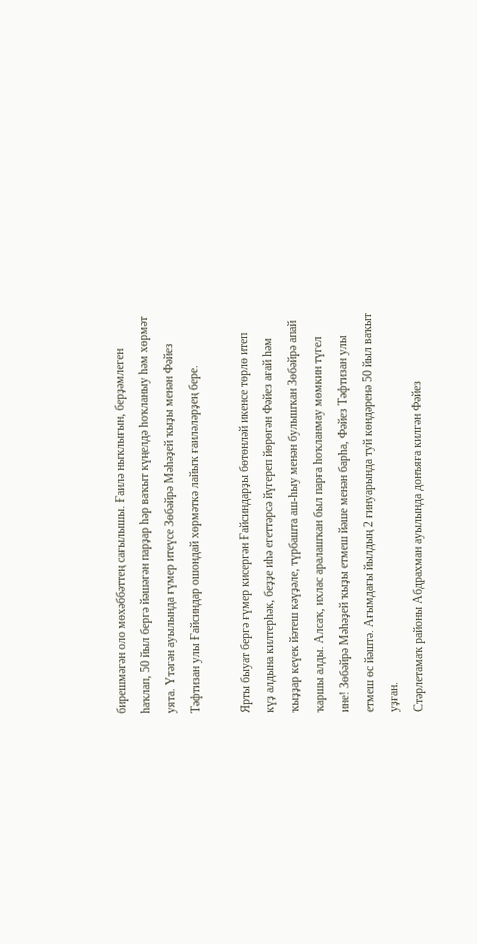бирешмәгән оло мөхәббәттең сағылышы. Ғаилә ныҡлығын, берҙәмлеген һаҡлап, 50 йыл бергә йәшәгән парҙар һәр ваҡыт күңелдә һоҡланыу һәм хөрмәт уята. Үтәгән ауылында ғүмер итеүсе Зөбәйрә Мәһәҙей ҡыҙы менән Фәйез Тәфтизан улы Ғайсиндар ошондай хөрмәткә лайыҡ ғаиләләрҙең бере.

Ярты быуат бергә ғүмер кисергән Ғайсиндарҙы бөтөнләй икенсе төрлө итеп күҙ алдына килтерһәк, беҙҙе иһә егеттәрсә йүгереп йөрөгән Фәйез ағай һәм ҡыҙҙар кеүек йәтеш кәүҙәле, түрбашта аш-һыу менән булышҡан Зөбәйрә апай ҡаршы алды. Алсаҡ, ихлас аралашҡан был парға һоҡланмау мөмкин түгел ине! Зөбәйрә Мәһәҙей ҡыҙы етмеш йәше менән барһа, Фәйез Тәфтизан улы етмеш өс йәштә. Ағымдағы йылдың 2 ғинуарында туй көндәренә 50 йыл ваҡыт уҙған.
Стәрлетамаҡ районы Абдрахман ауылында донъяға килгән Фәйез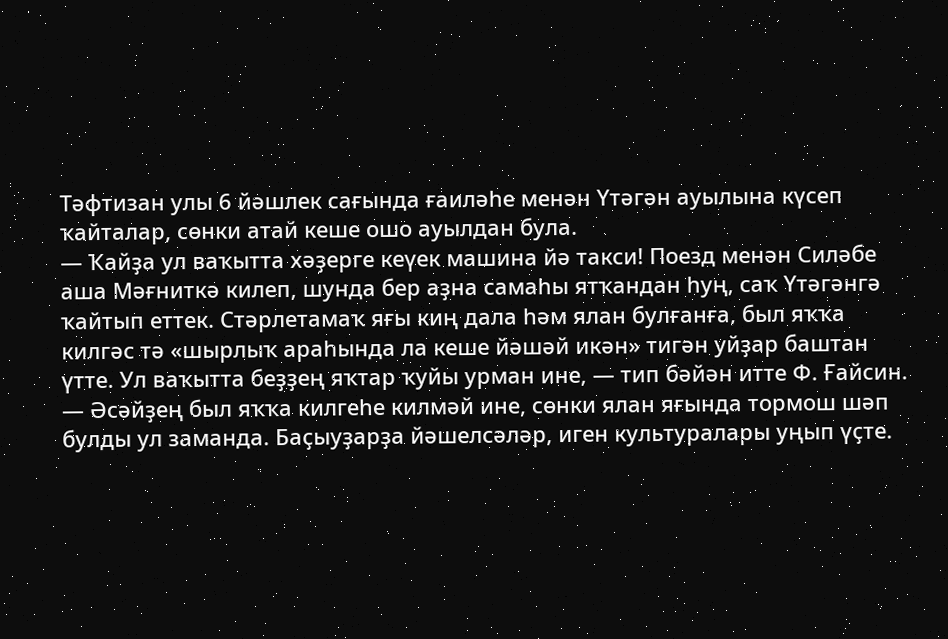Тәфтизан улы 6 йәшлек сағында ғаиләһе менән Үтәгән ауылына күсеп ҡайталар, сөнки атай кеше ошо ауылдан була.
— Ҡайҙа ул ваҡытта хәҙерге кеүек машина йә такси! Поезд менән Силәбе аша Мәғниткә килеп, шунда бер аҙна самаһы ятҡандан һуң, саҡ Үтәгәнгә ҡайтып еттек. Стәрлетамаҡ яғы киң дала һәм ялан булғанға, был яҡҡа килгәс тә «шырлыҡ араһында ла кеше йәшәй икән» тигән уйҙар баштан үтте. Ул ваҡытта беҙҙең яҡтар ҡуйы урман ине, — тип бәйән итте Ф. Ғайсин. — Әсәйҙең был яҡҡа килгеһе килмәй ине, сөнки ялан яғында тормош шәп булды ул заманда. Баҫыуҙарҙа йәшелсәләр, иген культуралары уңып үҫте.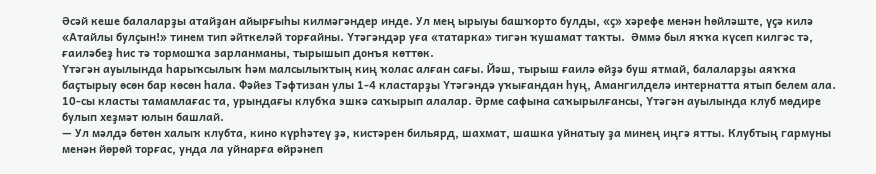Әсәй кеше балаларҙы атайҙан айырғыһы килмәгәндер инде. Ул мең ырыуы башҡорто булды, «ҫ» хәрефе менән һөйләште, үҫә килә «Атайлы булҫын!» тинем тип әйткеләй торғайны. Үтәгәндәр уға «татарка» тигән ҡушамат таҡты.  Әммә был яҡҡа күсеп килгәс тә, ғаиләбеҙ һис тә тормошҡа зарланманы, тырышып донъя көттөк.
Үтәгән ауылында һарыҡсылыҡ һәм малсылыҡтың киң ҡолас алған сағы. Йәш, тырыш ғаилә өйҙә буш ятмай, балаларҙы аяҡҡа баҫтырыу өсөн бар көсөн һала. Фәйез Тәфтизан улы 1-4 кластарҙы Үтәгәндә уҡығандан һуң, Амангилделә интернатта ятып белем ала. 10-сы класты тамамлағас та, урындағы клубҡа эшкә саҡырып алалар. Әрме сафына саҡырылғансы, Үтәгән ауылында клуб мөдире булып хеҙмәт юлын башлай.
— Ул мәлдә бөтөн халыҡ клубта, кино күрһәтеү ҙә, кистәрен бильярд, шахмат, шашка уйнатыу ҙа минең иңгә ятты. Клубтың гармуны менән йөрөй торғас, унда ла уйнарға өйрәнеп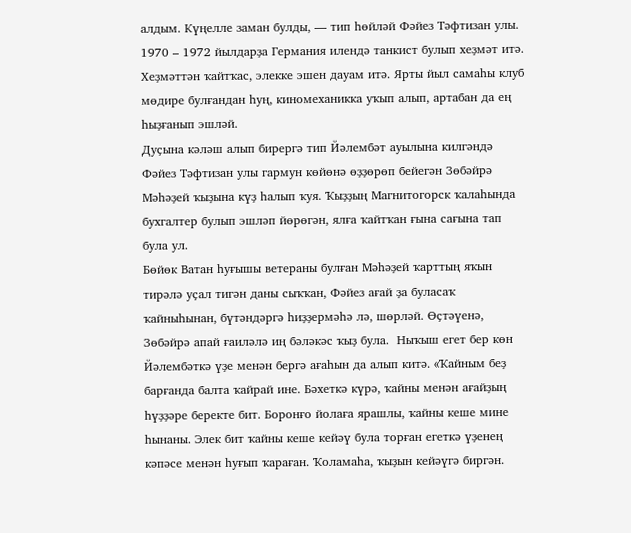алдым. Күңелле заман булды, — тип һөйләй Фәйез Тәфтизан улы.
1970 – 1972 йылдарҙа Германия илендә танкист булып хеҙмәт итә. Хеҙмәттән ҡайтҡас, элекке эшен дауам итә. Ярты йыл самаһы клуб мөдире булғандан һуң, киномеханикка уҡып алып, артабан да ең һыҙғанып эшләй.
Дуҫына кәләш алып бирергә тип Йәлембәт ауылына килгәндә Фәйез Тәфтизан улы гармун көйөнә өҙҙөрөп бейегән Зөбәйрә Мәһәҙей ҡыҙына күҙ һалып ҡуя. Ҡыҙҙың Магнитогорск ҡалаһында бухгалтер булып эшләп йөрөгән, ялға ҡайтҡан ғына сағына тап була ул.
Бөйөк Ватан һуғышы ветераны булған Мәһәҙей ҡарттың яҡын тирәлә уҫал тигән даны сыҡҡан, Фәйез ағай ҙа буласаҡ ҡайныһынан, бүтәндәргә һиҙҙермәһә лә, шөрләй. Өҫтәүенә, Зөбәйрә апай ғаиләлә иң бәләкәс ҡыҙ була.  Ныҡыш егет бер көн Йәлембәткә үҙе менән бергә ағаһын да алып китә. «Ҡайным беҙ барғанда балта ҡайрай ине. Бәхеткә күрә, ҡайны менән ағайҙың һүҙҙәре беректе бит. Боронғо йолаға ярашлы, ҡайны кеше мине һынаны. Элек бит ҡайны кеше кейәү була торған егеткә үҙенең кәпәсе менән һуғып ҡараған. Ҡоламаһа, ҡыҙын кейәүгә биргән.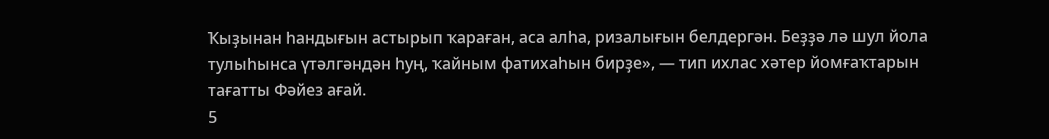Ҡыҙынан һандығын астырып ҡараған, аса алһа, ризалығын белдергән. Беҙҙә лә шул йола тулыһынса үтәлгәндән һуң, ҡайным фатихаһын бирҙе», — тип ихлас хәтер йомғаҡтарын тағатты Фәйез ағай.
5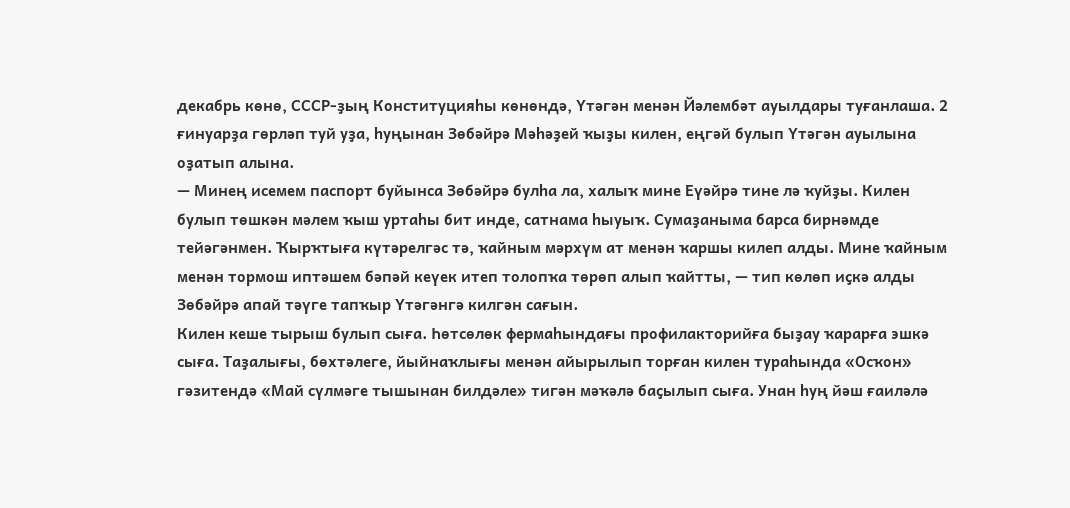декабрь көнө, СССР-ҙың Конституцияһы көнөндә, Үтәгән менән Йәлембәт ауылдары туғанлаша. 2 ғинуарҙа гөрләп туй уҙа, һуңынан Зөбәйрә Мәһәҙей ҡыҙы килен, еңгәй булып Үтәгән ауылына оҙатып алына.
— Минең исемем паспорт буйынса Зөбәйрә булһа ла, халыҡ мине Еүәйрә тине лә ҡуйҙы. Килен булып төшкән мәлем ҡыш уртаһы бит инде, сатнама һыуыҡ. Сумаҙаныма барса бирнәмде тейәгәнмен. Ҡырҡтыға күтәрелгәс тә, ҡайным мәрхүм ат менән ҡаршы килеп алды. Мине ҡайным менән тормош иптәшем бәпәй кеүек итеп толопҡа төрөп алып ҡайтты, — тип көлөп иҫкә алды Зөбәйрә апай тәүге тапҡыр Үтәгәнгә килгән сағын.
Килен кеше тырыш булып сыға. Һөтсөлөк фермаһындағы профилакторийға быҙау ҡарарға эшкә сыға. Таҙалығы, бөхтәлеге, йыйнаҡлығы менән айырылып торған килен тураһында «Осҡон» гәзитендә «Май сүлмәге тышынан билдәле» тигән мәҡәлә баҫылып сыға. Унан һуң йәш ғаиләлә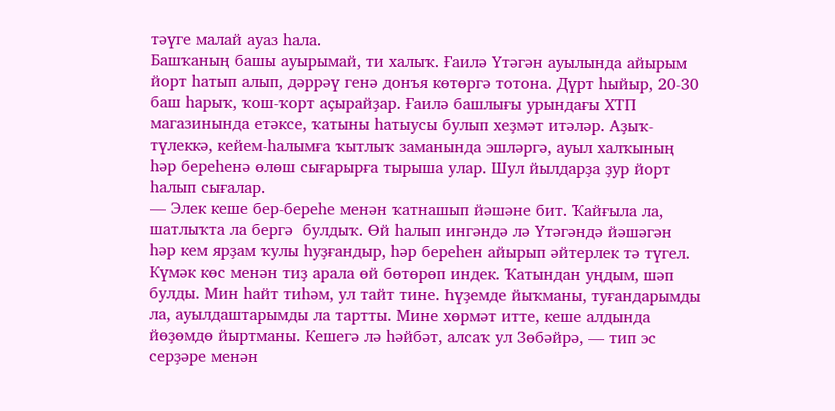тәүге малай ауаз һала.
Башҡаның башы ауырымай, ти халыҡ. Ғаилә Үтәгән ауылында айырым йорт һатып алып, дәррәү генә донъя көтөргә тотона. Дүрт һыйыр, 20-30 баш һарыҡ, ҡош-ҡорт аҫырайҙар. Ғаилә башлығы урындағы ХТП магазинында етәксе, ҡатыны һатыусы булып хеҙмәт итәләр. Аҙыҡ-түлеккә, кейем-һалымға ҡытлыҡ заманында эшләргә, ауыл халҡының һәр береһенә өлөш сығарырға тырыша улар. Шул йылдарҙа ҙур йорт һалып сығалар.
— Элек кеше бер-береһе менән ҡатнашып йәшәне бит. Ҡайғыла ла, шатлыҡта ла бергә  булдыҡ. Өй һалып ингәндә лә Үтәгәндә йәшәгән һәр кем ярҙам ҡулы һуҙғандыр, һәр береһен айырып әйтерлек тә түгел. Күмәк көс менән тиҙ арала өй бөтөрөп индек. Ҡатындан уңдым, шәп булды. Мин һайт тиһәм, ул тайт тине. Һүҙемде йыҡманы, туғандарымды ла, ауылдаштарымды ла тартты. Мине хөрмәт итте, кеше алдында йөҙөмдө йыртманы. Кешегә лә һәйбәт, алсаҡ ул Зөбәйрә, — тип эс серҙәре менән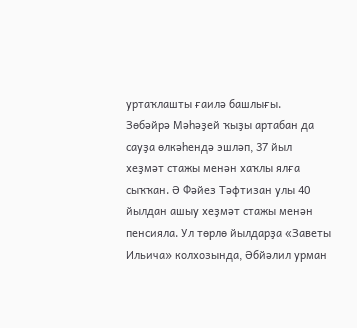уртаҡлашты ғаилә башлығы.
Зөбәйрә Мәһәҙей ҡыҙы артабан да сауҙа өлкәһендә эшләп, 37 йыл хеҙмәт стажы менән хаҡлы ялға сыҡҡан. Ә Фәйез Тәфтизан улы 40 йылдан ашыу хеҙмәт стажы менән пенсияла. Ул төрлө йылдарҙа «Заветы Ильича» колхозында, Әбйәлил урман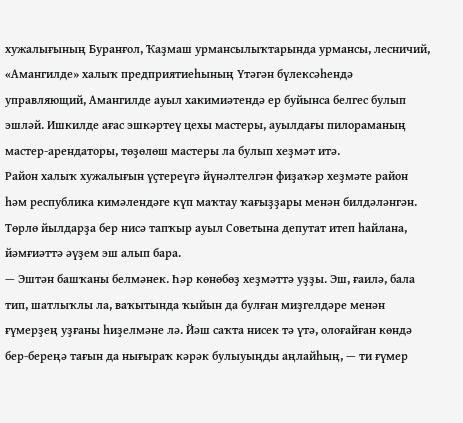хужалығының Буранғол, Ҡаҙмаш урмансылыҡтарында урмансы, лесничий, «Амангилде» халыҡ предприятиеһының Үтәгән бүлексәһендә управляющий, Амангилде ауыл хакимиәтендә ер буйынса белгес булып эшләй. Ишкилде ағас эшкәртеү цехы мастеры, ауылдағы пилораманың мастер-арендаторы, төҙөлөш мастеры ла булып хеҙмәт итә.
Район халыҡ хужалығын үҫтереүгә йүнәлтелгән фиҙаҡәр хеҙмәте район һәм республика кимәлендәге күп маҡтау ҡағыҙҙары менән билдәләнгән. Төрлө йылдарҙа бер нисә тапҡыр ауыл Советына депутат итеп һайлана, йәмғиәттә әүҙем эш алып бара.
— Эштән башҡаны белмәнек. Һәр көнөбөҙ хеҙмәттә уҙҙы. Эш, ғаилә, бала тип, шатлыҡлы ла, ваҡытында ҡыйын да булған миҙгелдәре менән ғүмерҙең уҙғаны һиҙелмәне лә. Йәш саҡта нисек тә үтә, олоғайған көндә бер-береңә тағын да нығыраҡ кәрәк булыуыңды аңлайһың, — ти ғүмер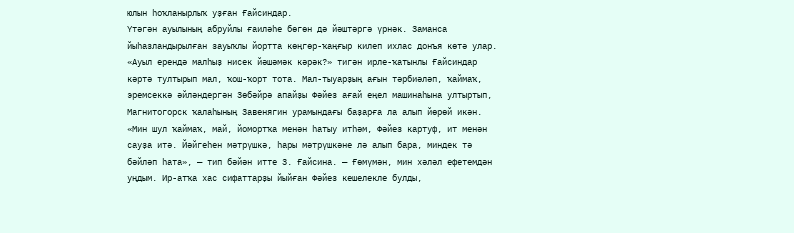юлын һоҡланырлыҡ уҙған Ғайсиндар.
Үтәгән ауылының абруйлы ғаиләһе бөгөн дә йәштәргә үрнәк. Заманса йыһазландырылған зауыҡлы йортта көңгөр-ҡаңғыр килеп ихлас донъя көтә улар. «Ауыл ерендә малһыҙ нисек йәшәмәк кәрәк?» тигән ирле-ҡатынлы Ғайсиндар кәртә тултырып мал, ҡош-ҡорт тота. Мал-тыуарҙың ағын тәрбиәләп, ҡаймаҡ, эремсеккә әйләндергән Зөбәйрә апайҙы Фәйез ағай еңел машинаһына ултыртып, Магнитогорск ҡалаһының Завенягин урамындағы баҙарға ла алып йөрөй икән. «Мин шул ҡаймаҡ, май, йомортҡа менән һатыу итһәм, Фәйез картуф, ит менән сауҙа итә. Йәйгеһен мәтрүшкә, һары мәтрүшкәне лә алып бара, миндек тә бәйләп һата», — тип бәйән итте З. Ғайсина. — Ғөмүмән, мин хәләл ефетемдән уңдым. Ир-атҡа хас сифаттарҙы йыйған Фәйез кешелекле булды,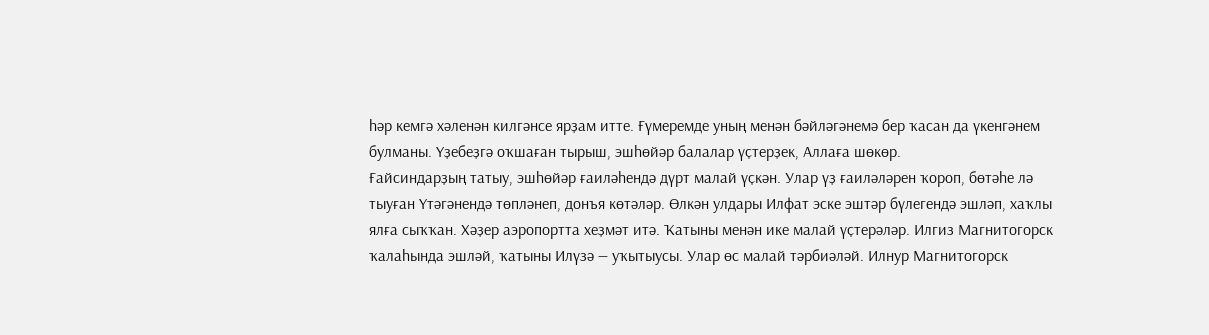һәр кемгә хәленән килгәнсе ярҙам итте. Ғүмеремде уның менән бәйләгәнемә бер ҡасан да үкенгәнем булманы. Үҙебеҙгә оҡшаған тырыш, эшһөйәр балалар үҫтерҙек, Аллаға шөкөр.
Ғайсиндарҙың татыу, эшһөйәр ғаиләһендә дүрт малай үҫкән. Улар үҙ ғаиләләрен ҡороп, бөтәһе лә тыуған Үтәгәнендә төпләнеп, донъя көтәләр. Өлкән улдары Илфат эске эштәр бүлегендә эшләп, хаҡлы ялға сыҡҡан. Хәҙер аэропортта хеҙмәт итә. Ҡатыны менән ике малай үҫтерәләр. Илгиз Магнитогорск ҡалаһында эшләй, ҡатыны Илүзә — уҡытыусы. Улар өс малай тәрбиәләй. Илнур Магнитогорск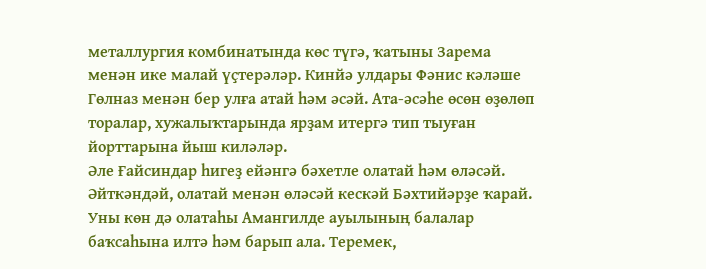металлургия комбинатында көс түгә, ҡатыны Зарема менән ике малай үҫтерәләр. Кинйә улдары Фәнис кәләше Гөлназ менән бер улға атай һәм әсәй. Ата-әсәһе өсөн өҙөлөп торалар, хужалыҡтарында ярҙам итергә тип тыуған йорттарына йыш киләләр.
Әле Ғайсиндар һигеҙ ейәнгә бәхетле олатай һәм өләсәй. Әйткәндәй, олатай менән өләсәй кескәй Бәхтийәрҙе ҡарай. Уны көн дә олатаһы Амангилде ауылының балалар баҡсаһына илтә һәм барып ала. Теремек,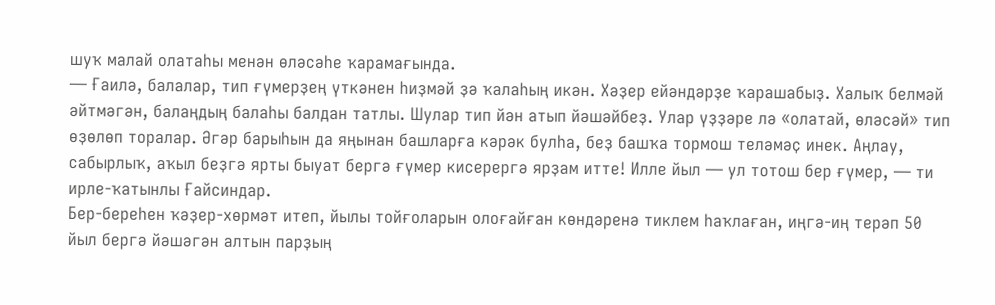шуҡ малай олатаһы менән өләсәһе ҡарамағында.
— Ғаилә, балалар, тип ғүмерҙең үткәнен һиҙмәй ҙә ҡалаһың икән. Хәҙер ейәндәрҙе ҡарашабыҙ. Халыҡ белмәй әйтмәгән, балаңдың балаһы балдан татлы. Шулар тип йән атып йәшәйбеҙ. Улар үҙҙәре лә «олатай, өләсәй» тип өҙөлөп торалар. Әгәр барыһын да яңынан башларға кәрәк булһа, беҙ башҡа тормош теләмәҫ инек. Аңлау, сабырлыҡ, аҡыл беҙгә ярты быуат бергә ғүмер кисерергә ярҙам итте! Илле йыл — ул тотош бер ғүмер, — ти ирле-ҡатынлы Ғайсиндар.
Бер-береһен ҡәҙер-хөрмәт итеп, йылы тойғоларын олоғайған көндәренә тиклем һаҡлаған, иңгә-иң терәп 50 йыл бергә йәшәгән алтын парҙың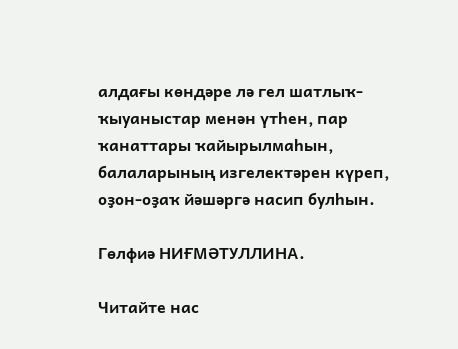алдағы көндәре лә гел шатлыҡ-ҡыуаныстар менән үтһен, пар ҡанаттары ҡайырылмаһын, балаларының изгелектәрен күреп, оҙон-оҙаҡ йәшәргә насип булһын.

Гөлфиә НИҒМӘТУЛЛИНА.

Читайте нас